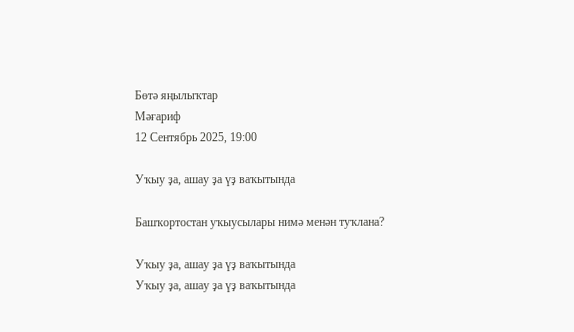Бөтә яңылыҡтар
Мәғариф
12 Сентябрь 2025, 19:00

Уҡыу ҙа, ашау ҙа үҙ ваҡытында

Башҡортостан уҡыусылары нимә менән туҡлана?

Уҡыу ҙа, ашау ҙа үҙ ваҡытында
Уҡыу ҙа, ашау ҙа үҙ ваҡытында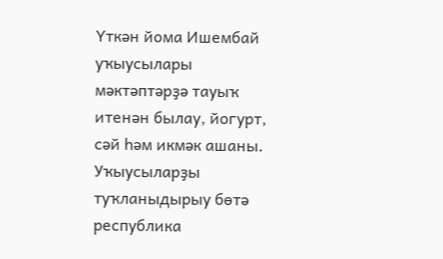Үткән йома Ишембай уҡыусылары мәктәптәрҙә тауыҡ итенән былау, йогурт, сәй һәм икмәк ашаны. Уҡыусыларҙы туҡланыдырыу бөтә республика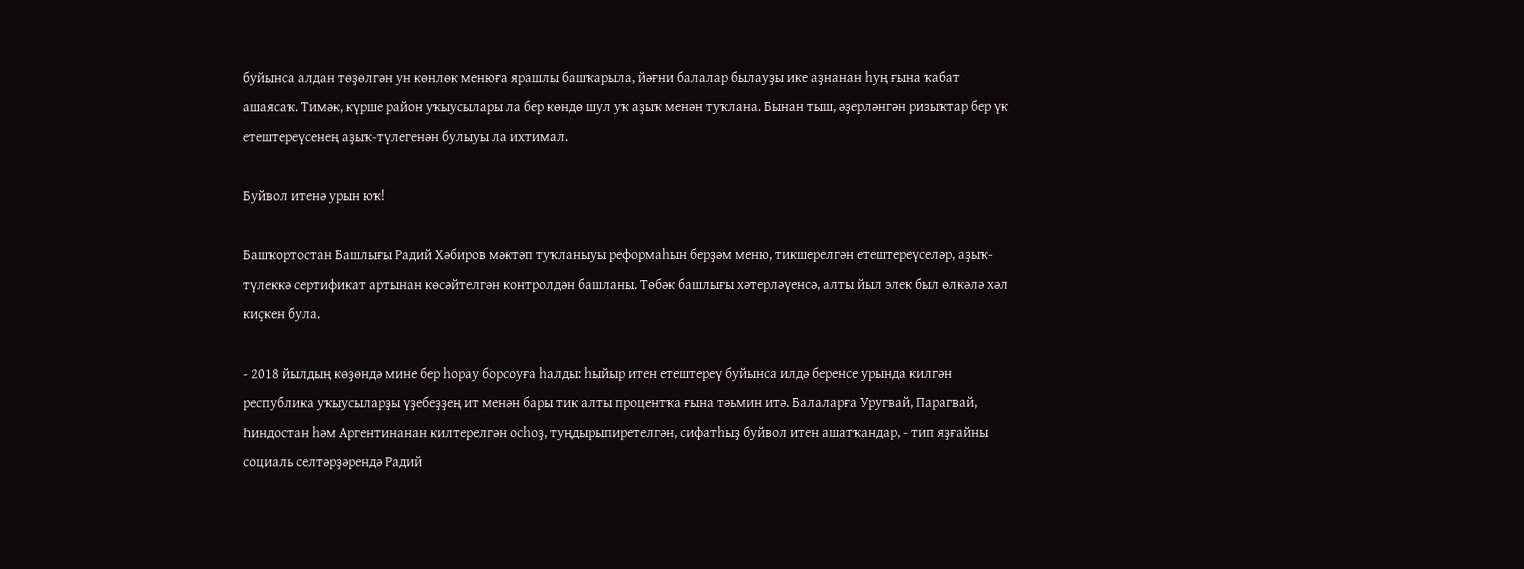буйынса алдан төҙөлгән ун көнлөк менюға ярашлы башҡарыла, йәғни балалар былауҙы ике аҙнанан һуң ғына ҡабат ашаясаҡ. Тимәк, күрше район уҡыусылары ла бер көндө шул уҡ аҙыҡ менән туҡлана. Бынан тыш, әҙерләнгән ризыҡтар бер үк етештереүсенең аҙыҡ-түлегенән булыуы ла ихтимал.

Буйвол итенә урын юҡ!

Башҡортостан Башлығы Радий Хәбиров мәктәп туҡланыуы реформаһын берҙәм меню, тикшерелгән етештереүселәр, аҙыҡ-түлеккә сертификат артынан көсәйтелгән контролдән башланы. Төбәк башлығы хәтерләүенсә, алты йыл элек был өлкәлә хәл киҫкен була.

- 2018 йылдың көҙөндә мине бер һорау борсоуға һалды: һыйыр итен етештереү буйынса илдә беренсе урында килгән республика уҡыусыларҙы үҙебеҙҙең ит менән бары тик алты процентҡа ғына тәьмин итә. Балаларға Уругвай, Парагвай, Һиндостан һәм Аргентинанан килтерелгән осһоҙ, туңдырыпиретелгән, сифатһыҙ буйвол итен ашатҡандар, - тип яҙғайны социаль селтәрҙәрендә Радий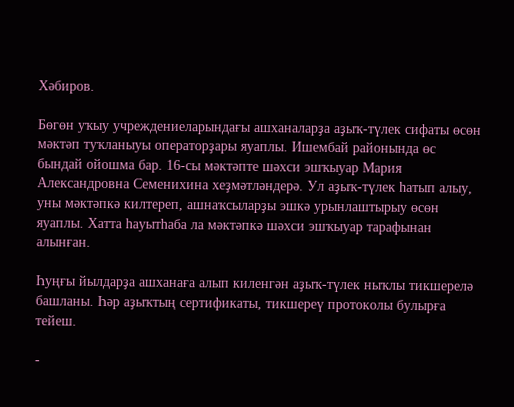Хәбиров.

Бөгөн уҡыу учреждениеларындағы ашханаларҙа аҙыҡ-түлек сифаты өсөн мәктәп туҡланыуы операторҙары яуаплы. Ишембай районында өс бындай ойошма бар. 16-сы мәктәпте шәхси эшҡыуар Мария Александровна Семенихина хеҙмәтләндерә. Ул аҙыҡ-түлек һатып алыу, уны мәктәпкә килтереп, ашнаҡсыларҙы эшкә урынлаштырыу өсөн яуаплы. Хатта һауытһаба ла мәктәпкә шәхси эшҡыуар тарафынан алынған.

Һуңғы йылдарҙа ашханаға алып киленгән аҙыҡ-түлек ныҡлы тикшерелә башланы. Һәр аҙыҡтың сертификаты, тикшереү протоколы булырға тейеш.

-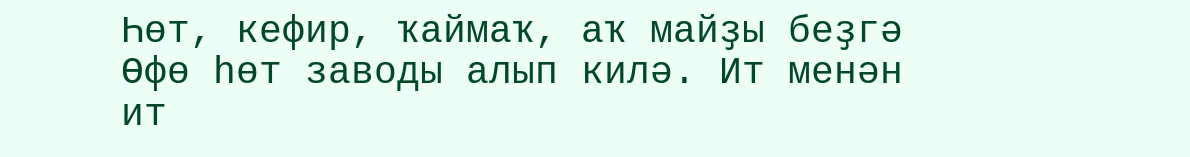Һөт, кефир, ҡаймаҡ, аҡ майҙы беҙгә Өфө һөт заводы алып килә. Ит менән ит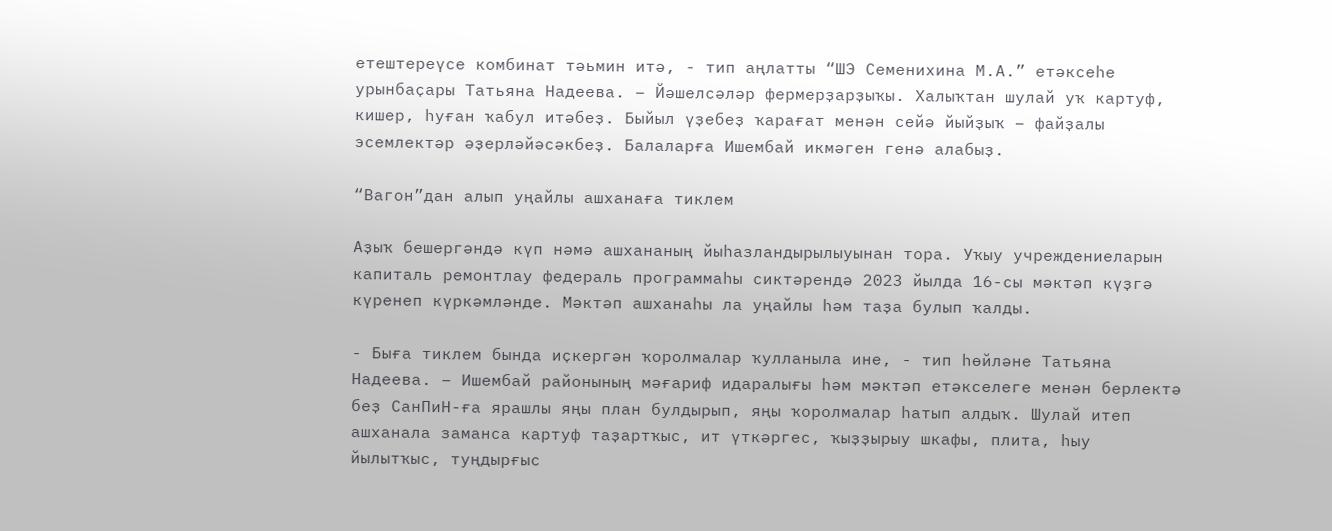етештереүсе комбинат тәьмин итә, - тип аңлатты “ШЭ Семенихина М.А.” етәксеһе урынбаҫары Татьяна Надеева. – Йәшелсәләр фермерҙарҙыҡы. Халыҡтан шулай уҡ картуф, кишер, һуған ҡабул итәбеҙ. Быйыл үҙебеҙ ҡарағат менән сейә йыйҙыҡ – файҙалы эсемлектәр әҙерләйәсәкбеҙ. Балаларға Ишембай икмәген генә алабыҙ.

“Вагон”дан алып уңайлы ашханаға тиклем

Аҙыҡ бешергәндә күп нәмә ашхананың йыһазландырылыуынан тора. Уҡыу учреждениеларын капиталь ремонтлау федераль программаһы сиктәрендә 2023 йылда 16-сы мәктәп күҙгә күренеп күркәмләнде. Мәктәп ашханаһы ла уңайлы һәм таҙа булып ҡалды.

- Быға тиклем бында иҫкергән ҡоролмалар ҡулланыла ине, - тип һөйләне Татьяна Надеева. – Ишембай районының мәғариф идаралығы һәм мәктәп етәкселеге менән берлектә беҙ СанПиН-ға ярашлы яңы план булдырып, яңы ҡоролмалар һатып алдыҡ. Шулай итеп ашханала заманса картуф таҙартҡыс, ит үткәргес, ҡыҙҙырыу шкафы, плита, һыу йылытҡыс, туңдырғыс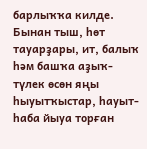барлыҡҡа килде. Бынан тыш, һөт тауарҙары, ит, балыҡ һәм башҡа аҙыҡ-түлек өсөн яңы һыуытҡыстар, һауыт-һаба йыуа торған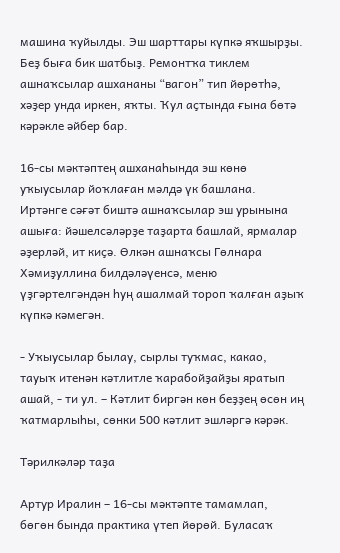машина ҡуйылды. Эш шарттары күпкә яҡшырҙы. Беҙ быға бик шатбыҙ. Ремонтҡа тиклем ашнаҡсылар ашхананы “вагон” тип йөрөтһә, хәҙер унда иркен, яҡты. Ҡул аҫтында ғына бөтә кәрәкле әйбер бар.

16-сы мәктәптең ашханаһында эш көнө уҡыусылар йоҡлаған мәлдә үк башлана. Иртәнге сәғәт биштә ашнаҡсылар эш урынына ашыға: йәшелсәләрҙе таҙарта башлай, ярмалар әҙерләй, ит киҫә. Өлкән ашнаҡсы Гөлнара Хәмиҙуллина билдәләүенсә, меню үҙгәртелгәндән һуң ашалмай тороп ҡалған аҙыҡ күпкә кәмегән.

- Уҡыусылар былау, сырлы туҡмас, какао, тауыҡ итенән кәтлитле ҡарабойҙайҙы яратып ашай, - ти ул. – Кәтлит биргән көн беҙҙең өсөн иң ҡатмарлыһы, сөнки 500 кәтлит эшләргә кәрәк.

Тәрилкәләр таҙа

Артур Иралин – 16-сы мәктәпте тамамлап, бөгөн бында практика үтеп йөрөй. Буласаҡ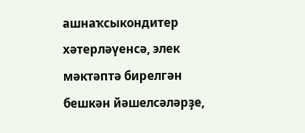ашнаҡсыкондитер хәтерләүенсә, элек мәктәптә бирелгән бешкән йәшелсәләрҙе,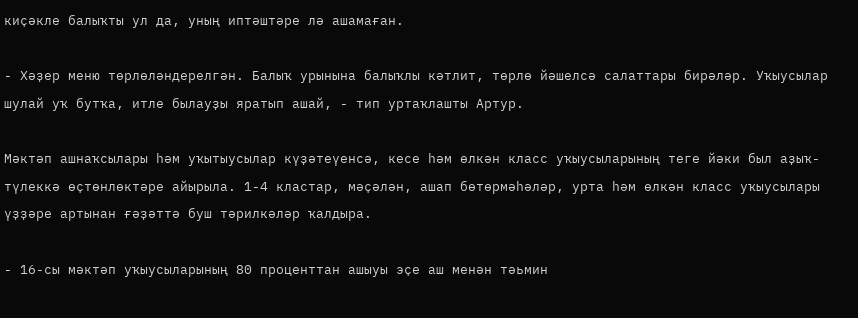киҫәкле балыҡты ул да, уның иптәштәре лә ашамаған.

- Хәҙер меню төрлөләндерелгән. Балыҡ урынына балыҡлы кәтлит, төрлө йәшелсә салаттары бирәләр. Уҡыусылар шулай уҡ бутҡа, итле былауҙы яратып ашай, - тип уртаҡлашты Артур.

Мәктәп ашнаҡсылары һәм уҡытыусылар күҙәтеүенсә, кесе һәм өлкән класс уҡыусыларының теге йәки был аҙыҡ-түлеккә өҫтөнлөктәре айырыла. 1-4 кластар, мәҫәлән, ашап бөтөрмәһәләр, урта һәм өлкән класс уҡыусылары үҙҙәре артынан ғәҙәттә буш тәрилкәләр ҡалдыра.

- 16-сы мәктәп уҡыусыларының 80 проценттан ашыуы эҫе аш менән тәьмин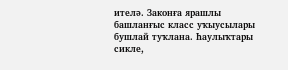ителә. Законға ярашлы башланғыс класс уҡыусылары бушлай туҡлана. Һаулыҡтары сикле,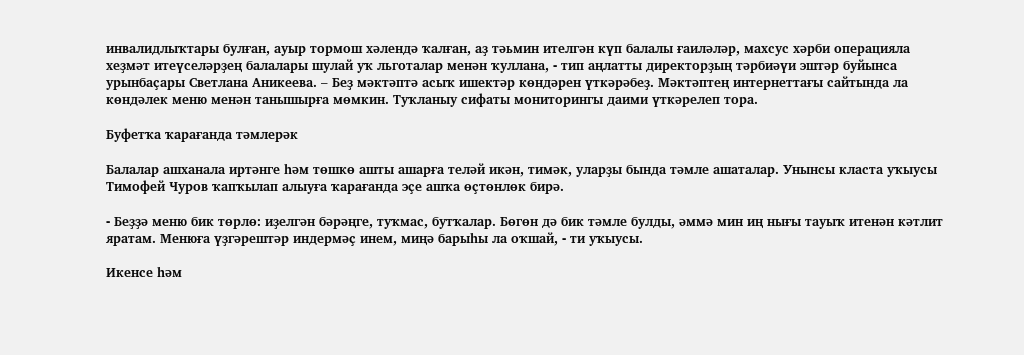инвалидлыҡтары булған, ауыр тормош хәлендә ҡалған, аҙ тәьмин ителгән күп балалы ғаиләләр, махсус хәрби операцияла хеҙмәт итеүселәрҙең балалары шулай уҡ льготалар менән ҡуллана, - тип аңлатты директорҙың тәрбиәүи эштәр буйынса урынбаҫары Светлана Аникеева. – Беҙ мәктәптә асыҡ ишектәр көндәрен үткәрәбеҙ. Мәктәптең интернеттағы сайтында ла көндәлек меню менән танышырға мөмкин. Туҡланыу сифаты мониторингы даими үткәрелеп тора.

Буфетҡа ҡарағанда тәмлерәк

Балалар ашханала иртәнге һәм төшкө ашты ашарға теләй икән, тимәк, уларҙы бында тәмле ашаталар. Унынсы класта уҡыусы Тимофей Чуров ҡапҡылап алыуға ҡарағанда эҫе ашҡа өҫтөнлөк бирә.

- Беҙҙә меню бик төрлө: иҙелгән бәрәңге, туҡмас, бутҡалар. Бөгөн дә бик тәмле булды, әммә мин иң нығы тауыҡ итенән кәтлит яратам. Менюға үҙгәрештәр индермәҫ инем, миңә барыһы ла оҡшай, - ти уҡыусы.

Икенсе һәм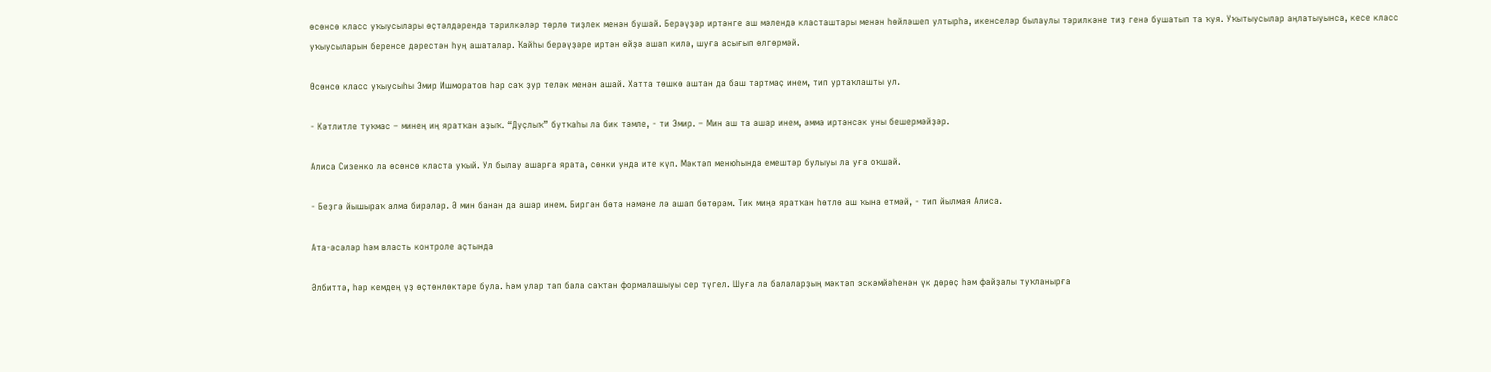өсөнсө класс уҡыусылары өҫтәлдәрендә тәрилкәләр төрлө тиҙлек менән бушай. Берәүҙәр иртәнге аш мәлендә класташтары менән һөйләшеп ултырһа, икенселәр былаулы тәрилкәне тиҙ генә бушатып та ҡуя. Уҡытыусылар аңлатыуынса, кесе класс уҡыусыларын беренсе дәрестән һуң ашаталар. Ҡайһы берәүҙәре иртән өйҙә ашап килә, шуға асығып өлгөрмәй.

Өсөнсө класс уҡыусыһы Эмир Ишморатов һәр саҡ ҙур теләк менән ашай. Хатта төшкө аштан да баш тартмаҫ инем, тип уртаҡлашты ул.

- Кәтлитле туҡмас – минең иң яратҡан аҙыҡ. “Дуҫлыҡ” бутҡаһы ла бик тәмле, - ти Эмир. – Мин аш та ашар инем, әммә иртәнсәк уны бешермәйҙәр.

Алиса Сизенко ла өсөнсө класта уҡый. Ул былау ашарға ярата, сөнки унда ите күп. Мәктәп менюһында емештәр булыуы ла уға оҡшай.

- Беҙгә йышыраҡ алма бирәләр. Ә мин банан да ашар инем. Биргән бөтә нәмәне лә ашап бөтөрәм. Тик миңә яратҡан һөтлө аш ҡына етмәй, - тип йылмая Алиса.

Ата-әсәләр һәм власть контроле аҫтында

Әлбиттә, һәр кемдең үҙ өҫтөнлөктәре була. Һәм улар тап бала саҡтан формалашыуы сер түгел. Шуға ла балаларҙың мәктәп эскәмйәһенән үк дөрөҫ һәм файҙалы туҡланырға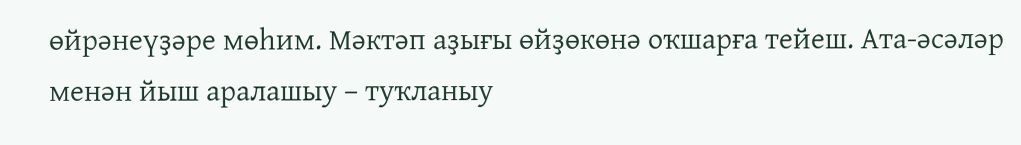өйрәнеүҙәре мөһим. Мәктәп аҙығы өйҙөкөнә оҡшарға тейеш. Ата-әсәләр менән йыш аралашыу – туҡланыу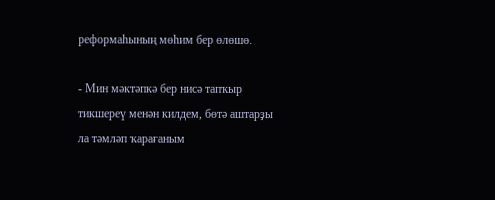реформаһының мөһим бер өлөшө.

- Мин мәктәпкә бер нисә тапҡыр тикшереү менән килдем, бөтә аштарҙы ла тәмләп ҡарағаным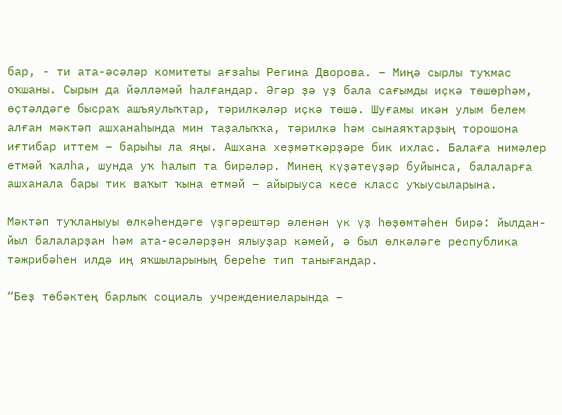бар, - ти ата-әсәләр комитеты ағзаһы Регина Дворова. – Миңә сырлы туҡмас оҡшаны. Сырын да йәлләмәй һалғандар. Әгәр ҙә үҙ бала сағымды иҫкә төшөрһәм, өҫтәлдәге бысраҡ ашъяулыҡтар, тәрилкәләр иҫкә төшә. Шуғамы икән улым белем алған мәктәп ашханаһында мин таҙалыҡҡа, тәрилкә һәм сынаяҡтарҙың торошона иғтибар иттем – барыһы ла яңы. Ашхана хеҙмәткәрҙәре бик ихлас. Балаға нимәлер етмәй ҡалһа, шунда уҡ һалып та бирәләр. Минең күҙәтеүҙәр буйынса, балаларға ашханала бары тик ваҡыт ҡына етмәй – айырыуса кесе класс уҡыусыларына.

Мәктәп туҡланыуы өлкәһендәге үҙгәрештәр әленән үк үҙ һөҙөмтәһен бирә: йылдан-йыл балаларҙан һәм ата-әсәләрҙән ялыуҙар кәмей, ә был өлкәләге республика тәжрибәһен илдә иң яҡшыларының береһе тип танығандар.

“Беҙ төбәктең барлыҡ социаль учреждениеларында –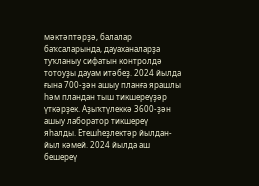мәктәптәрҙә, балалар баҡсаларында, дауаханаларҙа туҡланыу сифатын контролдә тотоуҙы дауам итәбеҙ. 2024 йылда ғына 700-ҙән ашыу планға ярашлы һәм пландан тыш тикшереүҙәр үткәрҙек. Аҙыҡтүлеккә 3600-ҙән ашыу лаборатор тикшереү яһалды. Етешһеҙлектәр йылдан-йыл кәмей. 2024 йылда аш бешереү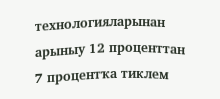технологияларынан арыныу 12 проценттан 7 процентҡа тиклем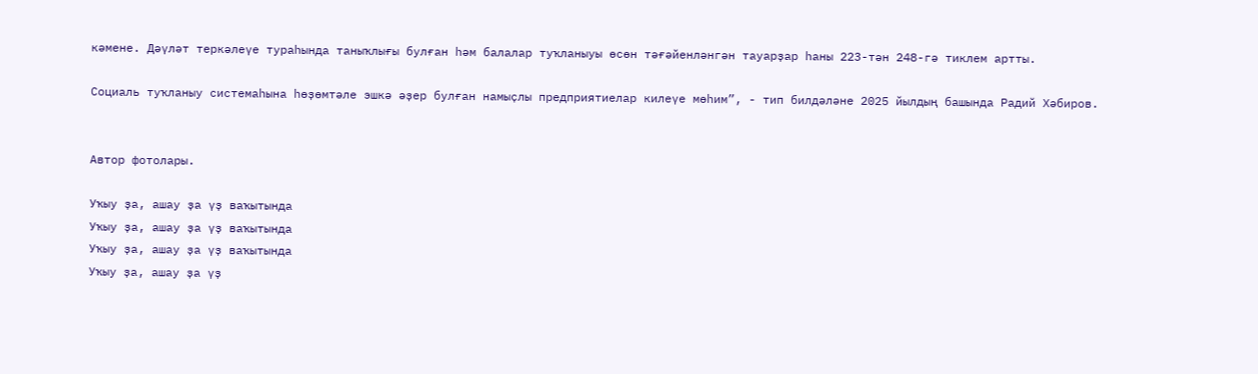кәмене. Дәүләт теркәлеүе тураһында таныҡлығы булған һәм балалар туҡланыуы өсөн тәғәйенләнгән тауарҙар һаны 223-тән 248-гә тиклем артты.

Социаль туҡланыу системаһына һөҙөмтәле эшкә әҙер булған намыҫлы предприятиелар килеүе мөһим”, - тип билдәләне 2025 йылдың башында Радий Хәбиров.


Автор фотолары.

Уҡыу ҙа, ашау ҙа үҙ ваҡытында
Уҡыу ҙа, ашау ҙа үҙ ваҡытында
Уҡыу ҙа, ашау ҙа үҙ ваҡытында
Уҡыу ҙа, ашау ҙа үҙ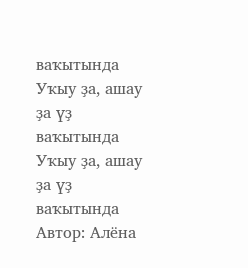ваҡытында
Уҡыу ҙа, ашау ҙа үҙ ваҡытында
Уҡыу ҙа, ашау ҙа үҙ ваҡытында
Автор: Алёна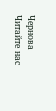Чернова
Читайте нас